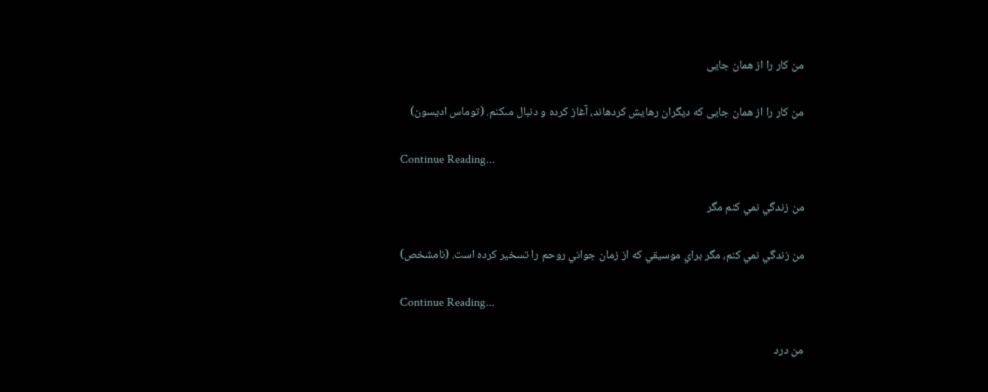من كار را از همان جايى

من كار را از همان جايى كه ديگران رهايش كردهاند، آغاز كرده و دنبال مىكنم. (توماس اديسون)

Continue Reading...

من زندگي نمي كنم مگر

من زندگي نمي كنم، مگر براي موسيقي كه از زمان جواني روحم را تسخير كرده است. (نامشخص)

Continue Reading...

من درد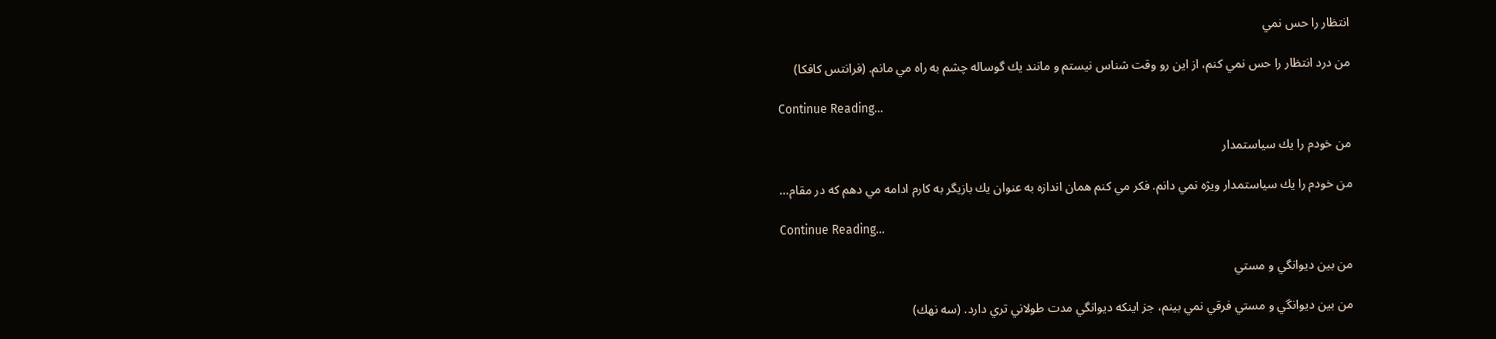انتظار را حس نمي

من درد انتظار را حس نمي كنم، از اين رو وقت شناس نيستم و مانند يك گوساله چشم به راه مي مانم. (فرانتس كافكا)

Continue Reading...

من خودم را يك سياستمدار

من خودم را يك سياستمدار ويژه نمي دانم. فكر مي كنم همان اندازه به عنوان يك بازيگر به كارم ادامه مي دهم كه در مقام…

Continue Reading...

من بين ديوانگي و مستي

من بين ديوانگي و مستي فرقي نمي بينم، جز اينكه ديوانگي مدت طولاني تري دارد. (سه نهك)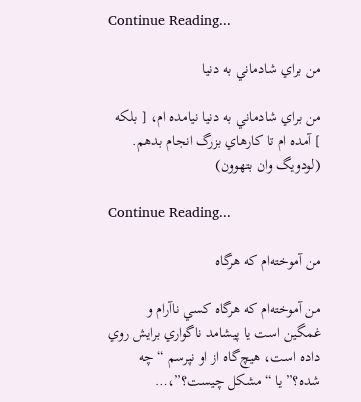Continue Reading...

من براي شادماني به دنيا

من براي شادماني به دنيا نيامده ام، [ بلكه ] آمده ام تا كارهاي بزرگ انجام بدهم. (لودويگ وان بتهوون)

Continue Reading...

من آموخته‌ام كه هرگاه

من آموخته‌ام كه هرگاه كسي ناآرام و غمگين است يا پيشامد ناگواري برايش روي داده است، هيچ‌گاه از او نپرسم “چه شده؟” يا “مشكل چيست؟”،…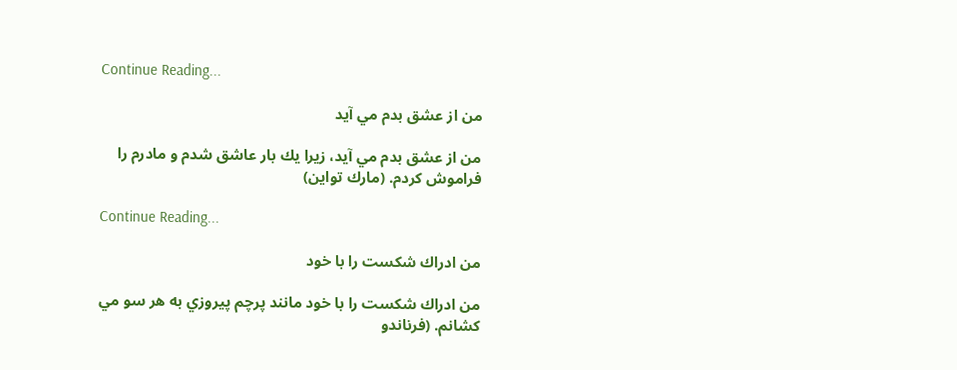Continue Reading...

من از عشق بدم مي آيد

من از عشق بدم مي آيد، زيرا يك بار عاشق شدم و مادرم را فراموش كردم. (مارك تواين)

Continue Reading...

من ادراك شكست را با خود

من ادراك شكست را با خود مانند پرچم پيروزي به هر سو مي كشانم. (فرناندو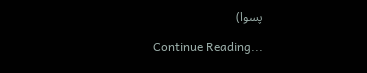پسوا)

Continue Reading...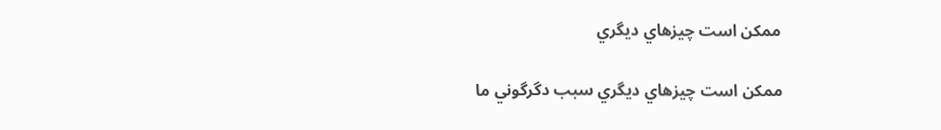ممكن است چيزهاي ديگري

ممكن است چيزهاي ديگري سبب دگرگوني ما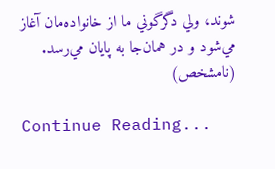شوند، ولي دگرگوني ما از خانواده‌مان آغاز مي‌شود و در همان‌جا به پايان مي‌رسد. (نامشخص)

Continue Reading...